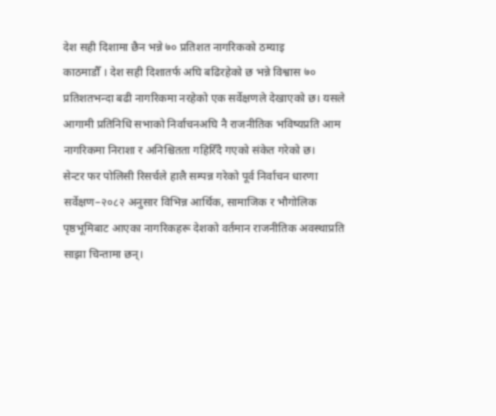देश सही दिशामा छैन भन्ने ७० प्रतिशत नागरिकको ठम्याइ
काठमाडौँ । देश सही दिशातर्फ अघि बढिरहेको छ भन्ने विश्वास ७० प्रतिशतभन्दा बढी नागरिकमा नरहेको एक सर्वेक्षणले देखाएको छ। यसले आगामी प्रतिनिधि सभाको निर्वाचनअघि नै राजनीतिक भविष्यप्रति आम नागरिकमा निराशा र अनिश्चितता गहिरिँदै गएको संकेत गरेको छ।
सेन्टर फर पोलिसी रिसर्चले हालै सम्पन्न गरेको पूर्व निर्वाचन धारणा सर्वेक्षण–२०८२ अनुसार विभिन्न आर्थिक, सामाजिक र भौगोलिक पृष्ठभूमिबाट आएका नागरिकहरू देशको वर्तमान राजनीतिक अवस्थाप्रति साझा चिन्तामा छन्।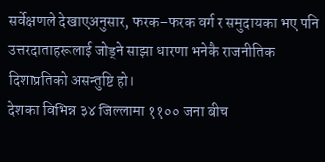सर्वेक्षणले देखाएअनुसार, फरक–फरक वर्ग र समुदायका भए पनि उत्तरदाताहरूलाई जोड्ने साझा धारणा भनेकै राजनीतिक दिशाप्रतिको असन्तुष्टि हो।
देशका विभिन्न ३४ जिल्लामा ११०० जना बीच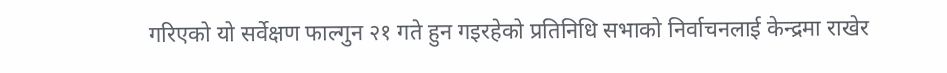गरिएको यो सर्वेक्षण फाल्गुन २१ गते हुन गइरहेको प्रतिनिधि सभाको निर्वाचनलाई केन्द्रमा राखेर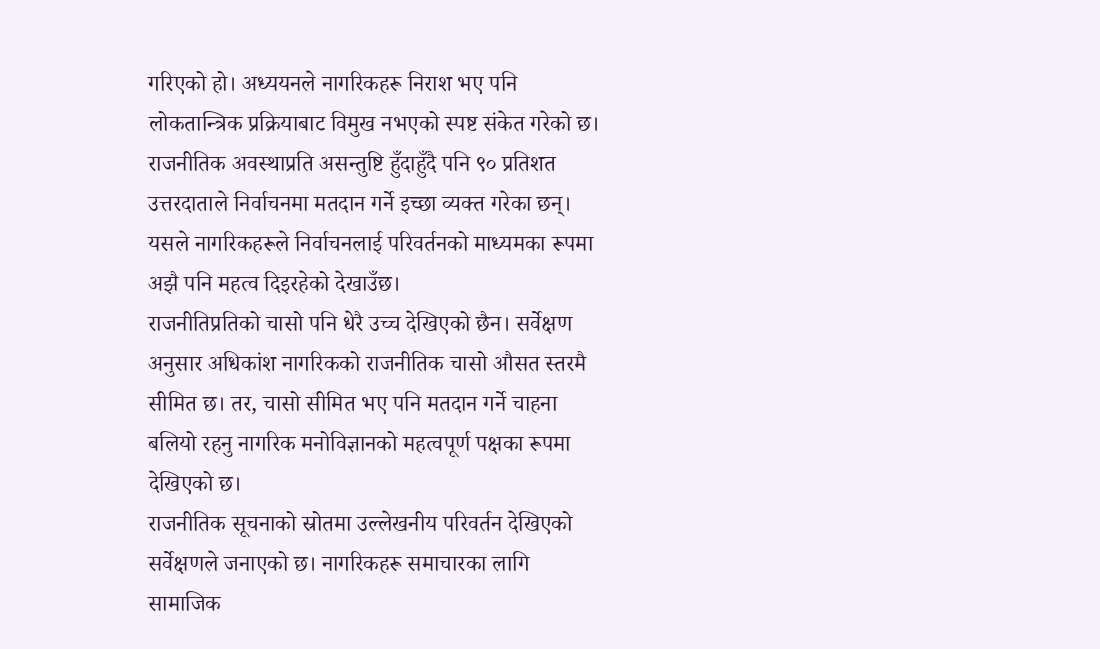गरिएको हो। अध्ययनले नागरिकहरू निराश भए पनि लोकतान्त्रिक प्रक्रियाबाट विमुख नभएको स्पष्ट संकेत गरेको छ। राजनीतिक अवस्थाप्रति असन्तुष्टि हुँदाहुँदै पनि ९० प्रतिशत उत्तरदाताले निर्वाचनमा मतदान गर्ने इच्छा व्यक्त गरेका छन्। यसले नागरिकहरूले निर्वाचनलाई परिवर्तनको माध्यमका रूपमा अझै पनि महत्व दिइरहेको देखाउँछ।
राजनीतिप्रतिको चासो पनि धेरै उच्च देखिएको छैन। सर्वेक्षण अनुसार अधिकांश नागरिकको राजनीतिक चासो औसत स्तरमै सीमित छ। तर, चासो सीमित भए पनि मतदान गर्ने चाहना बलियो रहनु नागरिक मनोविज्ञानको महत्वपूर्ण पक्षका रूपमा देखिएको छ।
राजनीतिक सूचनाको स्रोतमा उल्लेखनीय परिवर्तन देखिएको सर्वेक्षणले जनाएको छ। नागरिकहरू समाचारका लागि सामाजिक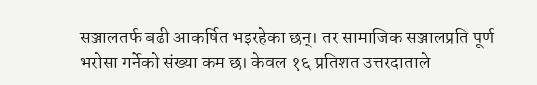सञ्जालतर्फ बढी आकर्षित भइरहेका छन्। तर सामाजिक सञ्जालप्रति पूर्ण भरोसा गर्नेको संख्या कम छ। केवल १६ प्रतिशत उत्तरदाताले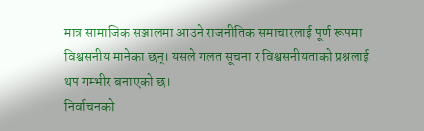मात्र सामाजिक सञ्जालमा आउने राजनीतिक समाचारलाई पूर्ण रूपमा विश्वसनीय मानेका छन्। यसले गलत सूचना र विश्वसनीयताको प्रश्नलाई थप गम्भीर बनाएको छ।
निर्वाचनको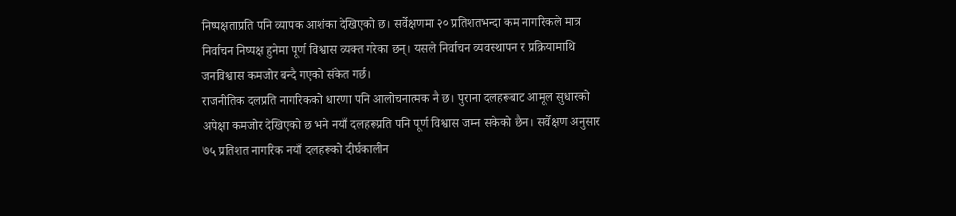निष्पक्षताप्रति पनि व्यापक आशंका देखिएको छ। सर्वेक्षणमा २० प्रतिशतभन्दा कम नागरिकले मात्र निर्वाचन निष्पक्ष हुनेमा पूर्ण विश्वास व्यक्त गरेका छन्। यसले निर्वाचन व्यवस्थापन र प्रक्रियामाथि जनविश्वास कमजोर बन्दै गएको संकेत गर्छ।
राजनीतिक दलप्रति नागरिकको धारणा पनि आलोचनात्मक नै छ। पुराना दलहरूबाट आमूल सुधारको अपेक्षा कमजोर देखिएको छ भने नयाँ दलहरूप्रति पनि पूर्ण विश्वास जम्न सकेको छैन। सर्वेक्षण अनुसार ७५ प्रतिशत नागरिक नयाँ दलहरूको दीर्घकालीन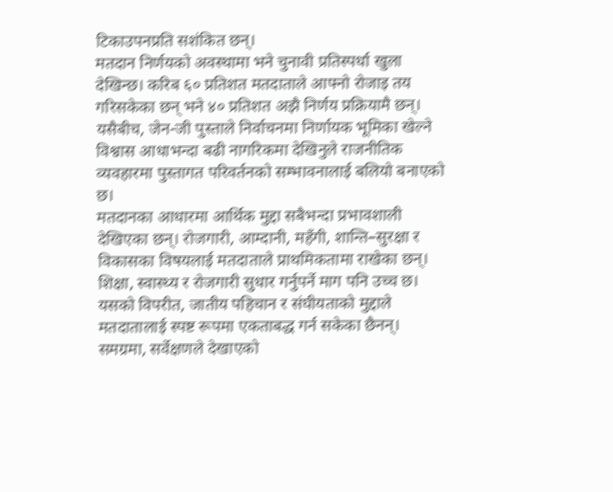टिकाउपनप्रति सशंकित छन्।
मतदान निर्णयको अवस्थामा भने चुनावी प्रतिस्पर्धा खुला देखिन्छ। करिब ६० प्रतिशत मतदाताले आफ्नो रोजाइ तय गरिसकेका छन् भने ४० प्रतिशत अझै निर्णय प्रक्रियामै छन्। यसैबीच, जेन-जी पुस्ताले निर्वाचनमा निर्णायक भूमिका खेल्ने विश्वास आधाभन्दा बढी नागरिकमा देखिनुले राजनीतिक व्यवहारमा पुस्तागत परिवर्तनको सम्भावनालाई बलियो बनाएको छ।
मतदानका आधारमा आर्थिक मुद्दा सबैभन्दा प्रभावशाली देखिएका छन्। रोजगारी, आम्दानी, महँगी, शान्ति–सुरक्षा र विकासका विषयलाई मतदाताले प्राथमिकतामा राखेका छन्। शिक्षा, स्वास्थ्य र रोजगारी सुधार गर्नुपर्ने माग पनि उच्च छ। यसको विपरीत, जातीय पहिचान र संघीयताको मुद्दाले मतदातालाई स्पष्ट रूपमा एकताबद्ध गर्न सकेका छैनन्।
समग्रमा, सर्वेक्षणले देखाएको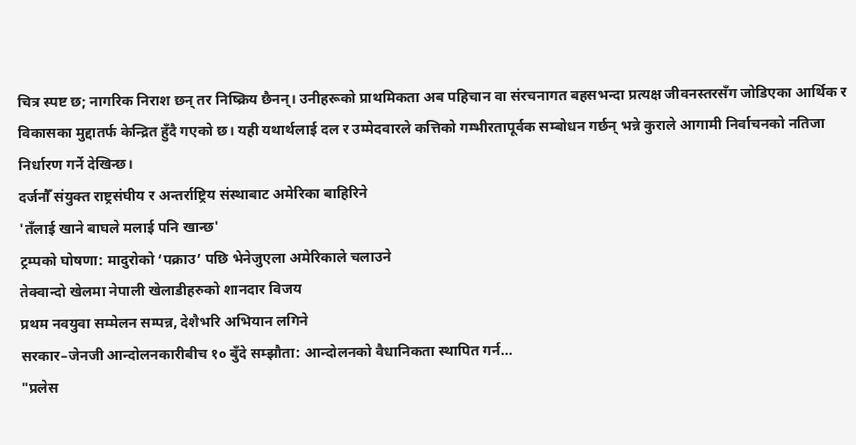चित्र स्पष्ट छ; नागरिक निराश छन् तर निष्क्रिय छैनन्। उनीहरूको प्राथमिकता अब पहिचान वा संरचनागत बहसभन्दा प्रत्यक्ष जीवनस्तरसँग जोडिएका आर्थिक र विकासका मुद्दातर्फ केन्द्रित हुँदै गएको छ। यही यथार्थलाई दल र उम्मेदवारले कत्तिको गम्भीरतापूर्वक सम्बोधन गर्छन् भन्ने कुराले आगामी निर्वाचनको नतिजा निर्धारण गर्ने देखिन्छ।
दर्जनौँ संयुक्त राष्ट्रसंघीय र अन्तर्राष्ट्रिय संस्थाबाट अमेरिका बाहिरिने
'तँलाई खाने बाघले मलाई पनि खान्छ'
ट्रम्पको घोषणा: मादुरोको ‘पक्राउ’ पछि भेनेजुएला अमेरिकाले चलाउने
तेक्वान्दो खेलमा नेपाली खेलाडीहरुको शानदार विजय
प्रथम नवयुवा सम्मेलन सम्पन्न, देशैभरि अभियान लगिने
सरकार–जेनजी आन्दोलनकारीबीच १० बुँदे सम्झौता: आन्दोलनको वैधानिकता स्थापित गर्न…
"प्रलेस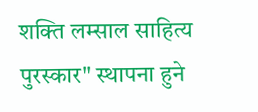शक्ति लम्साल साहित्य पुरस्कार" स्थापना हुने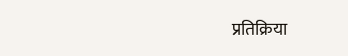प्रतिक्रिया